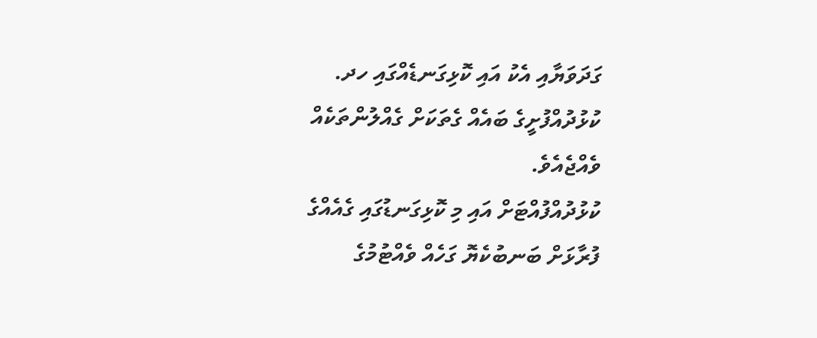ގަދަވަޔާއި އެކު އައި ކޮޅިގަނޑެއްގައި ހދ. ކުޅުދުއްފުށީގެ ބައެއް ގެތަކަށް ގެއްލުންތަކެއް ވެއްޖެއެވެ.
ކުޅުދުއްފުއްޓަށް އައި މި ކޮޅިގަނޑުގައި ގެއެއްގެ ފުރާޅަށް ބަނބުކެޔޮ ގަހެއް ވެއްޓުމުގެ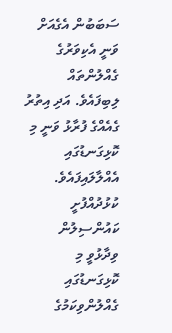ސަބަބުން އެގެއަށް ވަނީ އެކިވަރުގެ ގެއްލުންތައް ލިބިފައެވެ. އަދި އިތުރު ގެއެއްގެ ފުރާޅު ވަނީ މި ކޮޅިގަނޑުގައި އެއްލާލައިފައެވެ.
ކުޅުދުއްފުށީ ކައުންސިލުން ވިދާޅުވީ މި ކޮޅިގަނޑުގައި ގެއްލުންވިކަމުގެ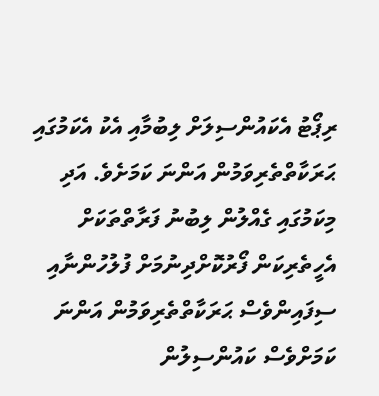ރިޕޯޓު އެކައުންސިލަށް ލިބުމާއި އެކު އެކަމުގައި ޙަރަކާތްތެރިވަމުން އަންނަ ކަމަށެވެ. އަދި މިކަމުގައި ގެއްލުން ލިބުނު ފަރާތްތަކަށް އެހީތެރިކަން ފޯރުކޮށްދިނުމަށް ފުލުހުންނާއި ސިފައިންވެސް ޙަރަކާތްތެރިވަމުން އަންނަ ކަމަށްވެސް ކައުންސިލުން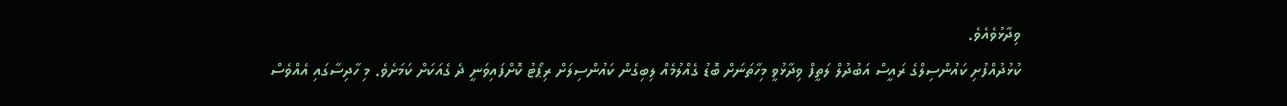ވިދާޅުވެއެވެ.
ކުޅުދުއްފުށި ކައުންސިލްގެ ރައީސް އަބުދުލް ލަތީފް ވިދާޅުވީ މިހާތަނަށް ބޮޑު ގެއްލުމެއް ލިބިގެން ކައުންސިލަށް ރިޕޯޓު ކޮށްފައިވަނީ ދެ ގެއަކަށް ކަމަށެވެ. މި ހާދިސާގައި އެއްވެސް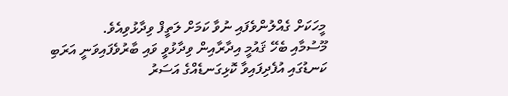މީހަކަށް ގެއްލުންވެފައި ނުވާ ކަމަށް ލަތީފް ވިދާޅުވިއެވެ.
މޫސުމާއި ބެހޭ ޤައުމީ އިދާރާއިން ވިދާޅުވީ ވައި ބާރުވެފައިވަނީ އަރަބި ކަނޑުގައި އުފެދިފައިވާ ކޮޅިގަނޑެއްގެ އަސަރު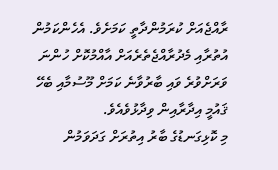ރާއްޖެއަށް ކުރަމުންދާތީ ކަމަށެވެ. އެހެންކަމުން އުތުރާއި މެދުރާއްޖެތެރެއަށް އާއްމުކޮށް ހުންނަ ވަރަށްވުރެ ވައި ބާރުވާނެ ކަމަށް މޫސުމާއި ބެހޭ ޤައުމީ އިދާރާއިން ވިދާޅުވެއެވެ.
މި ކޮޅިގަނޑުގެ ބާރު އިތުރަށް ގަދަވަމުން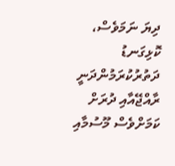ދިޔަ ނަމަވެސް، ކޮޅިގަނޑު ދަތުރުކުރަމުންދަނީ ރާއްޖޭއާއި ދުރަށް ކަމަށްވެސް މޫސުމާއި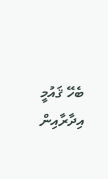ބެހޭ ޤައުމީ އިދާރާއިން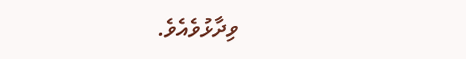ވިދާޅުވެއެވެ.